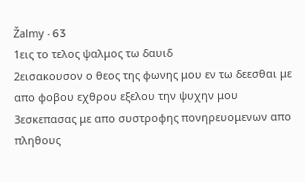Žalmy · 63
1εις το τελος ψαλμος τω δαυιδ
2εισακουσον ο θεος της φωνης μου εν τω δεεσθαι με απο φοβου εχθρου εξελου την ψυχην μου
3εσκεπασας με απο συστροφης πονηρευομενων απο πληθους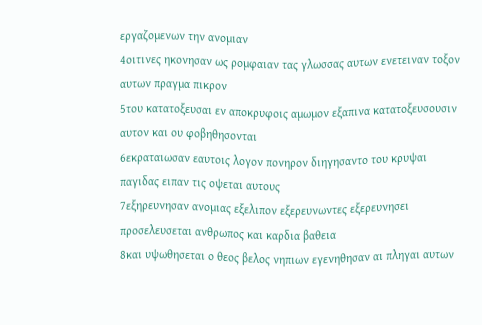εργαζομενων την ανομιαν
4οιτινες ηκονησαν ως ρομφαιαν τας γλωσσας αυτων ενετειναν τοξον αυτων πραγμα πικρον
5του κατατοξευσαι εν αποκρυφοις αμωμον εξαπινα κατατοξευσουσιν αυτον και ου φοβηθησονται
6εκραταιωσαν εαυτοις λογον πονηρον διηγησαντο του κρυψαι παγιδας ειπαν τις οψεται αυτους
7εξηρευνησαν ανομιας εξελιπον εξερευνωντες εξερευνησει προσελευσεται ανθρωπος και καρδια βαθεια
8και υψωθησεται ο θεος βελος νηπιων εγενηθησαν αι πληγαι αυτων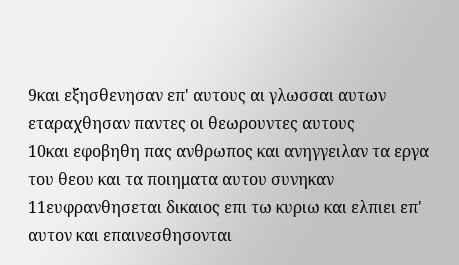9και εξησθενησαν επ' αυτους αι γλωσσαι αυτων εταραχθησαν παντες οι θεωρουντες αυτους
10και εφοβηθη πας ανθρωπος και ανηγγειλαν τα εργα του θεου και τα ποιηματα αυτου συνηκαν
11ευφρανθησεται δικαιος επι τω κυριω και ελπιει επ' αυτον και επαινεσθησονται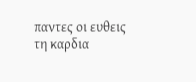παντες οι ευθεις τη καρδια